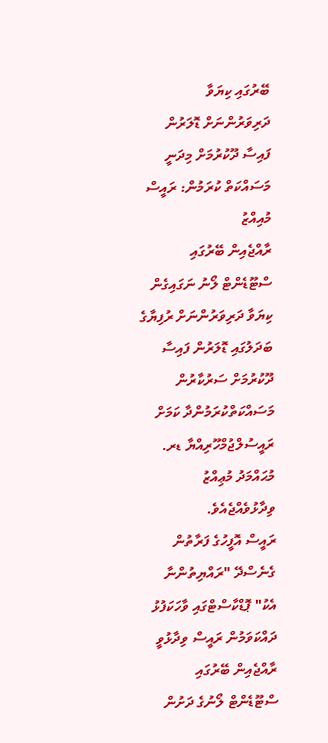ބޭރުގައި ކިޔަވާ ދަރިވަރުންނަށް ޑޮލަރުން ފައިސާ ދޫކުރުމަށް މިދަނީ މަސައްކަތް ކުރަމުން: ރައީސް މުއިއްޒު
ރާއްޖެއިން ބޭރުގައި ސްޓޫޑެންޓް ލޯނު ނަގައިގެން ކިޔަވާ ދަރިވަރުންނަށް ރުފިޔާގެ ބަދަލުގައި ޑޮލަރުން ފައިސާ ދޫކުރުމަށް ސަރުކާރުން މަސައްކަތްކުރަމުންދާ ކަމަށް ރައީސުލްޖުމްހޫރިއްޔާ ޑރ. މުޙައްމަދު މުޢިއްޒު ވިދާޅުވެއްޖެއެވެ.
ރައީސް އޮފީހުގެ ފަރާތުން ގެނެސްދޭ "ރައްޔިތުންނާ އެކު" ޕޮޑްކާސްޓްގައި ވާހަކަފުޅު ދައްކަވަމުން ރައީސް ވިދާޅުވީ ރާއްޖެއިން ބޭރުގައި ސްޓޫޑެންޓް ލޯނުގެ ދަށުން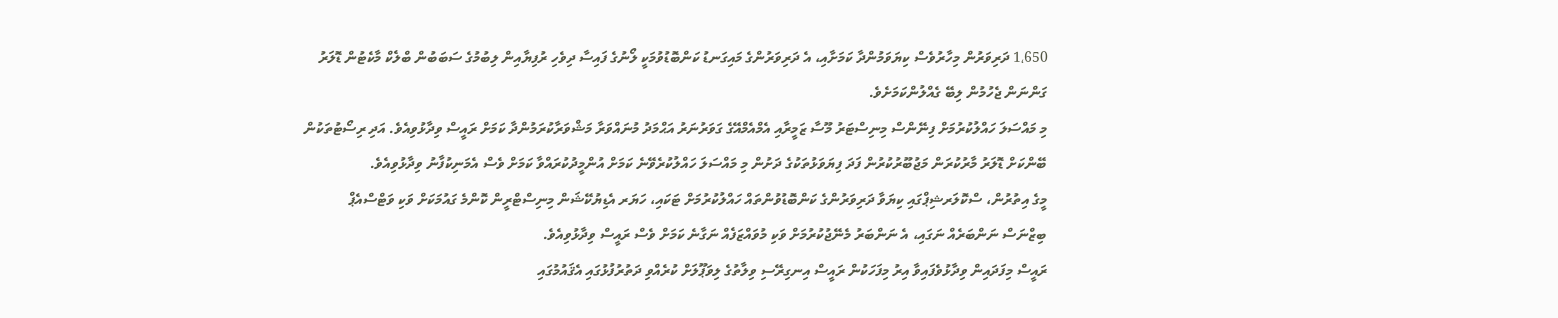1،650 ދަރިވަރުން މިހާރުވެސް ކިޔަވަމުންދާ ކަމަށާއި، އެ ދަރިވަރުންގެ މައިގަނޑު ކަންބޮޑުވުމަކީ ލޯނުގެ ފައިސާ ދިވެހި ރުފިޔާއިން ލިބުމުގެ ސަބަބުން ބްލެކް މާކެޓުން ޑޮލަރު ގަންނަން ޖެހުމުން ލިބޭ ގެއްލުންކަމަށެވެ.
މި މައްސަލަ ހައްލުކުރުމަށް ފިނޭންސް މިނިސްޓަރު މޫސާ ޒަމީރާއި އެމްއެމްއޭގެ ގަވަރުނަރު އަޙްމަދު މުނައްވަރާ މަޝްވަރާކުރަމުންދާ ކަމަށް ރައީސް ވިދާޅުވިއެވެ. އަދި ރިސޯޓުތަކުން ބޭންކަށް ޑޮލަރު މާރުކުރަން މަޖުބޫރުކުރުން ފަދަ ފިޔަވަޅުތަކުގެ ދަށުން މި މައްސަލަ ހައްލުކުރެވޭނެ ކަމަށް އުންމީދުކުރައްވާ ކަމަށް ވެސް އެމަނިކުފާނު ވިދާޅުވިއެވެ.
މީގެ އިތުރުން، ސްކޮލަރޝިޕްގައި ކިޔަވާ ދަރިވަރުންގެ ކަންބޮޑުވުންތައް ހައްލުކުރުމަށް ޓަކައި، ހަޔަރ އެޑިޔުކޭޝަން މިނިސްޓްރީން ކޮންމެ ގައުމަކަށް ވަކި ވަޓްސްއެޕް ބިޒްނަސް ނަންބަރެއް ނަގައި، އެ ނަންބަރު މެނޭޖުކުރުމަށް ވަކި މުވައްޒަފެއް ނަގާނެ ކަމަށް ވެސް ރައީސް ވިދާޅުވިއެވެ.
ރައީސް މިފަދައިން ވިދާޅުވެފައިވާ އިރު މިފަހަކުން ރައީސް އިނގިރޭސި ވިލާތުގެ ލިވަޕޫލަށް ކުރެއްވި ދަތުރުފުޅުގައި އެޤައުމުގައި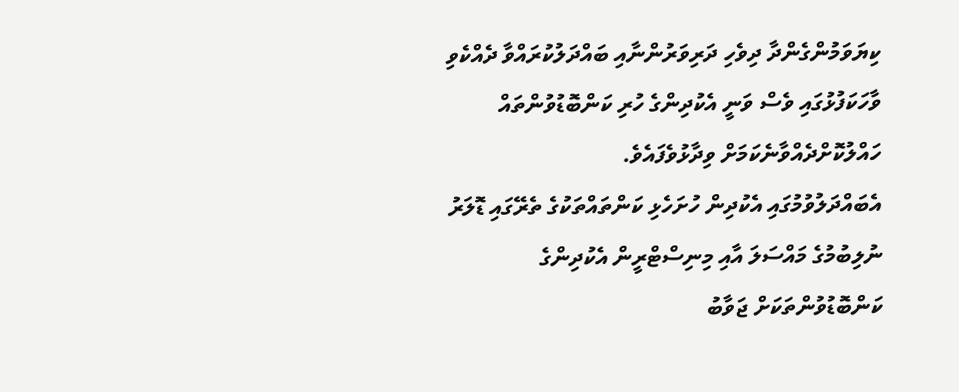ކިޔަވަމުންގެންދާ ދިވެހި ދަރިވަރުންނާއި ބައްދަލުކުރައްވާ ދެއްކެވި ވާހަކަފުޅުގައި ވެސް ވަނީ އެކުދިންގެ ހުރި ކަންބޮޑުވުންތައް ހައްލުކޮށްދެއްވާނެކަމަށް ވިދާޅުވެފައެވެ.
އެބައްދަލުވުމުގައި އެކުދިން ހުށަހެޅި ކަންތައްތަކުގެ ތެރޭގައި ޑޮލަރު ނުލިބުމުގެ މައްސަލަ އާއި މިނިސްޓްރީން އެކުދިންގެ ކަންބޮޑުވުންތަކަށް ޖަވާބު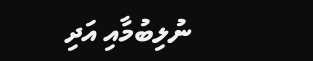ނުލިބުމާއި އަދި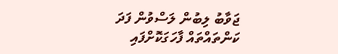ޖަވާބު ލިބުން ލަސްވުން ފަދަ ކަންތައްތައް ފާހަގަކޮށްފައި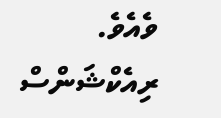ވެއެވެ.
ރިއެކްޝަންސް